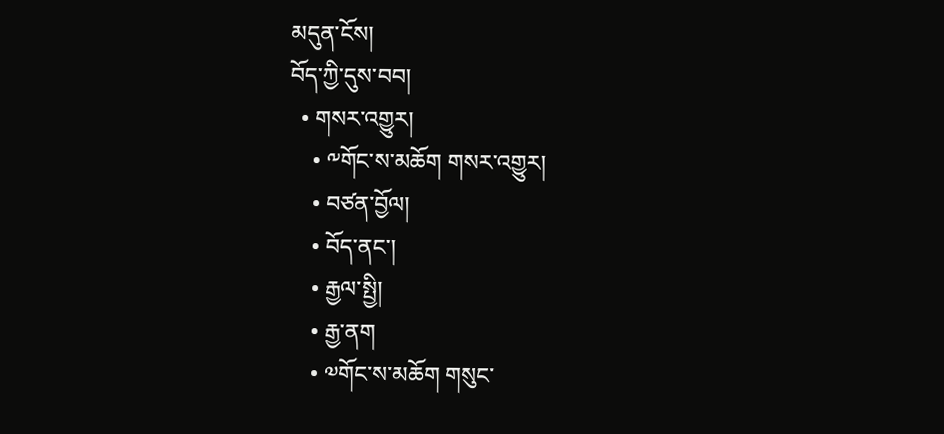མདུན་ངོས།
བོད་ཀྱི་དུས་བབ།
  • གསར་འགྱུར།
    • ༸གོང་ས་མཆོག གསར་འགྱུར།
    • བཙན་བྱོལ།
    • བོད་ནང་།
    • རྒྱལ་སྤྱི།
    • རྒྱ་ནག
    • ༧གོང་ས་མཆོག གསུང་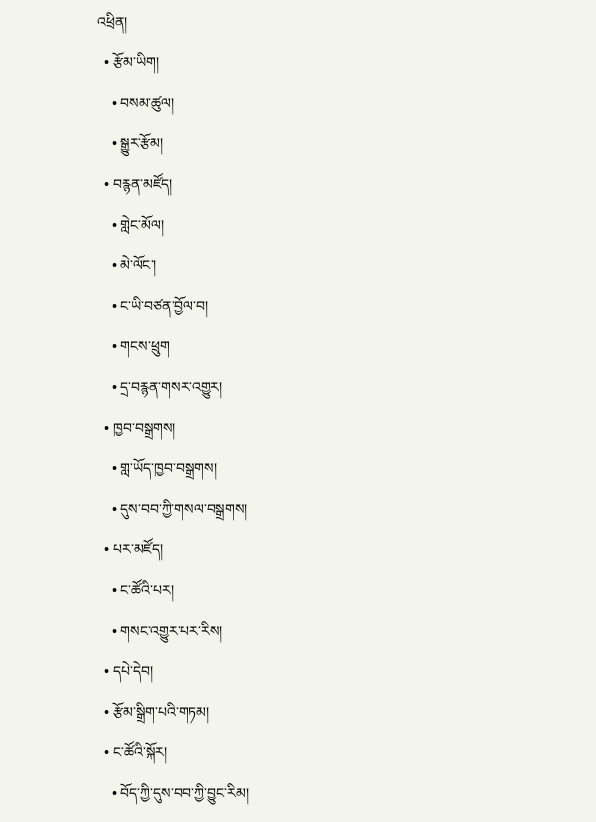འཕྲིན།
  • རྩོམ་ཡིག།
    • བསམ་ཚུལ།
    • སྒྱུར་རྩོམ།
  • བརྙན་མཛོད།
    • གླེང་མོལ།
    • མེ་ལོང་།
    • ང་ཡི་བཙན་བྱོལ་བ།
    • གངས་ཕྲུག
    • དྲ་བརྙན་གསར་འགྱུར།
  • ཁྱབ་བསྒྲགས།
    • གླ་ཡོད་ཁྱབ་བསྒྲགས།
    • དུས་བབ་ཀྱི་གསལ་བསྒྲགས།
  • པར་མཛོད།
    • ང་ཚོའི་པར།
    • གསང་འགྱུར་པར་རིས།
  • དཔེ་དེབ།
  • རྩོམ་སྒྲིག་པའི་གཏམ།
  • ང་ཚོའི་སྐོར།
    • བོད་ཀྱི་དུས་བབ་ཀྱི་བྱུང་རིམ།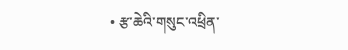• རྩ་ཆེའི་གསུང་འཕྲིན་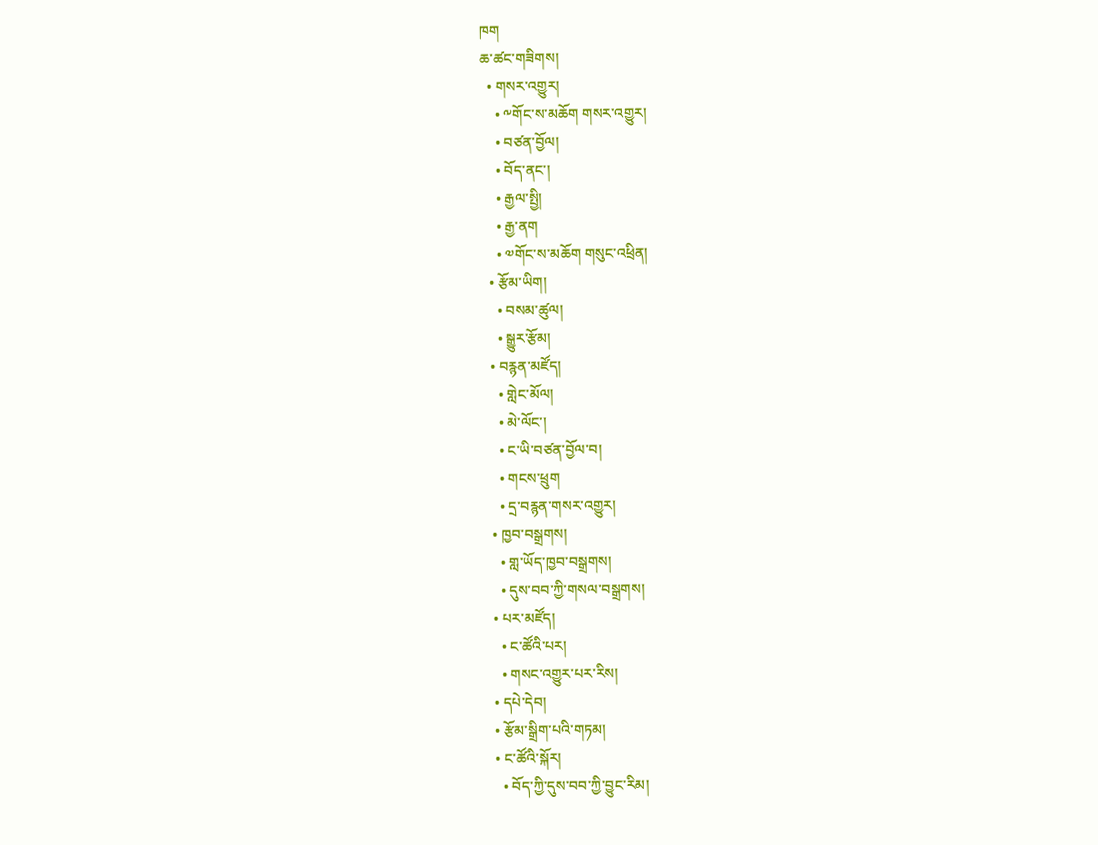ཁག
ཆ་ཚང་གཟིགས།
  • གསར་འགྱུར།
    • ༸གོང་ས་མཆོག གསར་འགྱུར།
    • བཙན་བྱོལ།
    • བོད་ནང་།
    • རྒྱལ་སྤྱི།
    • རྒྱ་ནག
    • ༧གོང་ས་མཆོག གསུང་འཕྲིན།
  • རྩོམ་ཡིག།
    • བསམ་ཚུལ།
    • སྒྱུར་རྩོམ།
  • བརྙན་མཛོད།
    • གླེང་མོལ།
    • མེ་ལོང་།
    • ང་ཡི་བཙན་བྱོལ་བ།
    • གངས་ཕྲུག
    • དྲ་བརྙན་གསར་འགྱུར།
  • ཁྱབ་བསྒྲགས།
    • གླ་ཡོད་ཁྱབ་བསྒྲགས།
    • དུས་བབ་ཀྱི་གསལ་བསྒྲགས།
  • པར་མཛོད།
    • ང་ཚོའི་པར།
    • གསང་འགྱུར་པར་རིས།
  • དཔེ་དེབ།
  • རྩོམ་སྒྲིག་པའི་གཏམ།
  • ང་ཚོའི་སྐོར།
    • བོད་ཀྱི་དུས་བབ་ཀྱི་བྱུང་རིམ།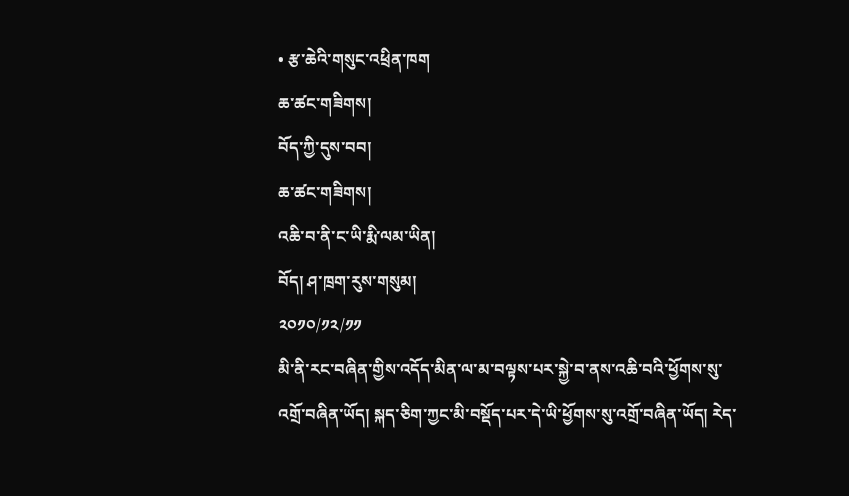• རྩ་ཆེའི་གསུང་འཕྲིན་ཁག
ཆ་ཚང་གཟིགས།
བོད་ཀྱི་དུས་བབ།
ཆ་ཚང་གཟིགས།
འཆི་བ་ནི་ང་ཡི་རྨི་ལམ་ཡིན།
བོད། ཤ་ཁྲག་རུས་གསུམ།
༢༠༡༠/༡༢/༡༡
མི་ནི་རང་བཞིན་གྱིས་འདོད་མིན་ལ་མ་བལྟས་པར་སྐྱེ་བ་ནས་འཆི་བའི་ཕྱོགས་སུ་འགྲོ་བཞིན་ཡོད། སྐད་ཅིག་ཀྱང་མི་བསྡོད་པར་དེ་ཡི་ཕྱོགས་སུ་འགྲོ་བཞིན་ཡོད། རེད་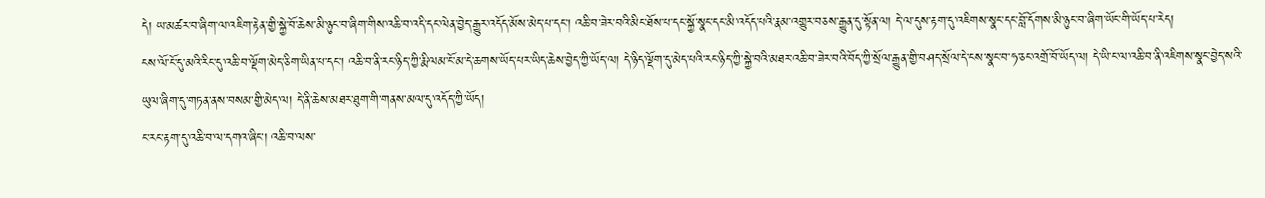དེ། ཡ་མཚར་བ་ཞིག་ལ་འཇིག་རྟེན་གྱི་སྐྱེ་བོ་ཆེས་མི་ཉུང་བ་ཞིག་གིས་འཆི་བ་འདི་དང་ལེན་བྱེད་རྒྱུར་འདོད་མོས་མེད་པ་དང་། འཆི་བ་ཟེར་བའི་མིང་ཐོས་པ་དང་སྐྱོ་སྣང་དང་མི་འདོད་པའི་རྣམ་འགྱུར་བཅས་རྒྱུན་དུ་སྟོན་ལ། དེ་ལ་དུས་རྟག་དུ་འཇིགས་སྣང་དང་བློ་དོགས་མི་ཉུང་བ་ཞིག་ཡོང་གི་ཡོད་པ་རེད།
ངས་ལོ་ངོ་དུ་མའི་རིང་དུ་འཆི་བ་ལྡོག་མེད་ཅིག་ཡིན་པ་དང་། འཆི་བ་ནི་རང་ཉིད་ཀྱི་རྨི་ལམ་ངོ་མ་དེ་ཆགས་ཡོད་པར་ཡིད་ཆེས་བྱེད་ཀྱི་ཡོད་ལ། དེ་ཉིད་ལྡོག་དུ་མེད་པའི་རང་ཉིད་ཀྱི་སྐྱེ་བའི་མཐར་འཆི་བ་ཟེར་བའི་བོད་ཀྱི་སྲོལ་རྒྱུན་གྱི་བཤད་སྲོལ་དེ་ངས་སྣང་བ་ཧ་ཅང་འགྲོ་བོ་ཡོད་ལ། དེ་ཡི་ང་ལ་འཆི་བ་ནི་འཇིགས་སྣང་བྱེད་སའི་ཡུལ་ཞིག་དུ་གཏན་ནས་བསམ་གྱི་མེད་ལ། དེ་ནི་ཆེས་མཐར་ཐུག་གི་གནས་མལ་དུ་འདོད་ཀྱི་ཡོད།
ང་རང་རྟག་དུ་འཆི་བ་ལ་དགའ་ཞིང་། འཆི་བ་ལས་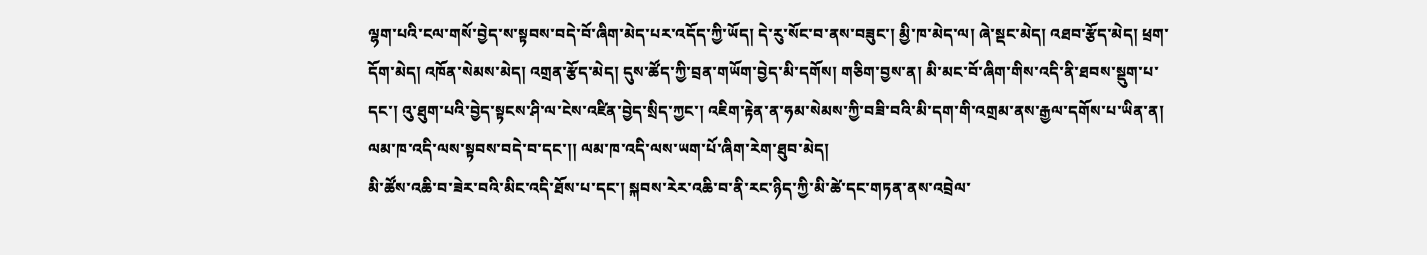ལྷག་པའི་ངལ་གསོ་བྱེད་ས་སྟབས་བདེ་བོ་ཞིག་མེད་པར་འདོད་ཀྱི་ཡོད། དེ་རུ་སོང་བ་ནས་བཟུང་། མྱི་ཁ་མེད་ལ། ཞེ་སྡང་མེད། འཐབ་རྩོད་མེད། ཕྲག་དོག་མེད། འཁོན་སེམས་མེད། འགྲན་རྩོད་མེད། དུས་ཚོད་ཀྱི་བྲན་གཡོག་བྱེད་མི་དགོས། གཅིག་བྱས་ན། མི་མང་བོ་ཞིག་གིས་འདི་ནི་ཐབས་སྡུག་པ་དང་། འུ་ཐུག་པའི་བྱེད་སྟངས་ཤི་ལ་ངེས་འཛིན་བྱེད་སྲིད་ཀྱང་། འཇིག་རྟེན་ན་ཧམ་སེམས་ཀྱི་བཟི་བའི་མི་དག་གི་འགྲམ་ནས་རྒྱལ་དགོས་པ་ཡིན་ན། ལམ་ཁ་འདི་ལས་སྟབས་བདེ་བ་དང་།། ལམ་ཁ་འདི་ལས་ཡག་པོ་ཞིག་རེག་ཐུབ་མེད།
མི་ཚོས་འཆི་བ་ཟེར་བའི་མིང་འདི་ཐོས་པ་དང་། སྐབས་རེར་འཆི་བ་ནི་རང་ཉིད་ཀྱི་མི་ཚེ་དང་གཏན་ནས་འབྲེལ་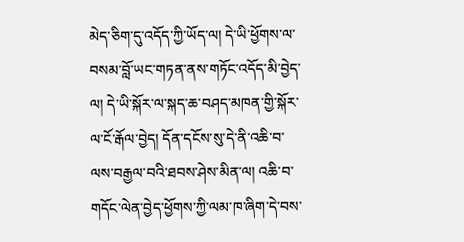མེད་ཅིག་དུ་འདོད་ཀྱི་ཡོད་ལ། དེ་ཡི་ཕྱོགས་ལ་བསམ་བློ་ཡང་གཏན་ནས་གཏོང་འདོད་མི་བྱེད་ལ། དེ་ཡི་སྐོར་ལ་སྐད་ཆ་བཤད་མཁན་གྱི་སྐོར་ལ་ངོ་རྒོལ་བྱེད། དོན་དངོས་སུ་དེ་ནི་འཆི་བ་ལས་བརྒྱལ་བའི་ཐབས་ཤེས་མིན་ལ། འཆི་བ་གདོང་ལེན་བྱེད་ཕྱོགས་ཀྱི་ལམ་ཁ་ཞིག་དེ་བས་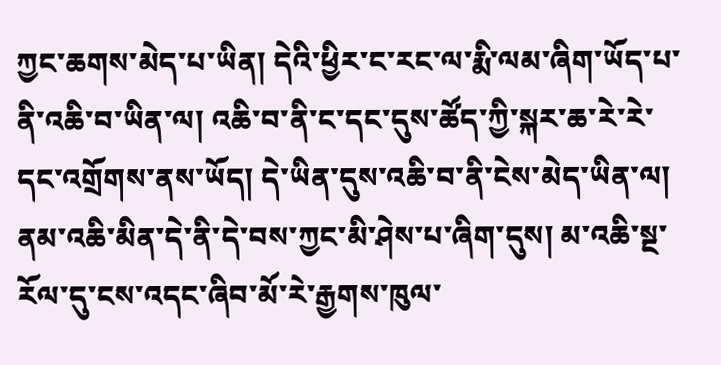ཀྱང་ཆགས་མེད་པ་ཡིན། དེའི་ཕྱིར་ང་རང་ལ་རྨི་ལམ་ཞིག་ཡོད་པ་ནི་འཆི་བ་ཡིན་ལ། འཆི་བ་ནི་ང་དང་དུས་ཚོད་ཀྱི་སྐར་ཆ་རེ་རེ་དང་འགྲོགས་ནས་ཡོད། དེ་ཡིན་དུས་འཆི་བ་ནི་ངེས་མེད་ཡིན་ལ། ནམ་འཆི་མིན་དེ་ནི་དེ་བས་ཀྱང་མི་ཤེས་པ་ཞིག་དུས། མ་འཆི་སྔ་རོལ་དུ་ངས་འདང་ཞིབ་མོ་རེ་རྒྱགས་ཁུལ་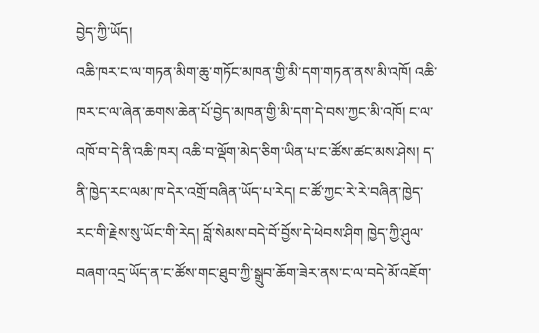བྱེད་ཀྱི་ཡོད།
འཆི་ཁར་ང་ལ་གཏན་མིག་ཆུ་གཏོང་མཁན་གྱི་མི་དག་གཏན་ནས་མི་འཁོ། འཆི་ཁར་ང་ལ་ཞེན་ཆགས་ཆེན་པོ་བྱེད་མཁན་གྱི་མི་དག་དེ་བས་ཀྱང་མི་འཁོ། ང་ལ་འཁོ་བ་དེ་ནི་འཆི་ཁར། འཆི་བ་ལྡོག་མེད་ཅིག་ཡིན་པ་ང་ཚོས་ཚང་མས་ཤེས། ད་ནི་ཁྱེད་རང་ལམ་ཁ་དེར་འགྲོ་བཞིན་ཡོད་པ་རེད། ང་ཚོ་ཀྱང་རེ་རེ་བཞིན་ཁྱེད་རང་གི་རྗེས་སུ་ཡོང་གི་རེད། བློ་སེམས་བདེ་བོ་བྱོས་དེ་ཕེབས་ཤིག ཁྱེད་ཀྱི་ཤུལ་བཞག་འདྲ་ཡོད་ན་ང་ཚོས་གང་ཐུབ་ཀྱི་སྒྲུབ་ཆོག་ཟེར་ནས་ང་ལ་བདེ་མོ་འཇོག་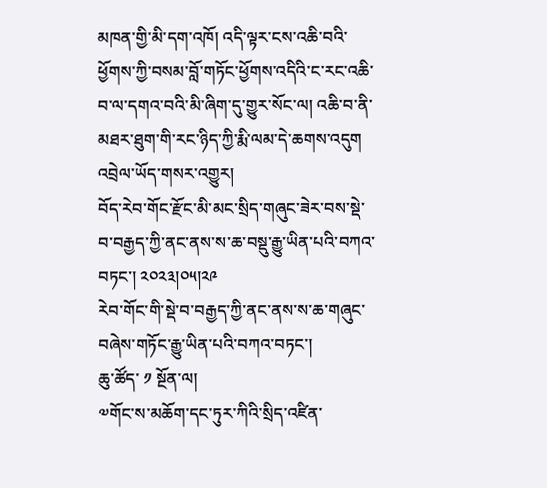མཁན་གྱི་མི་དག་འཁོ། འདི་ལྟར་ངས་འཆི་བའི་ཕྱོགས་ཀྱི་བསམ་བློ་གཏོང་ཕྱོགས་འདིའི་ང་རང་འཆི་བ་ལ་དགའ་བའི་མི་ཞིག་དུ་གྱུར་སོང་ལ། འཆི་བ་ནི་མཐར་ཐུག་གི་རང་ཉིད་ཀྱི་རྨི་ལམ་དེ་ཆགས་འདུག
འབྲེལ་ཡོད་གསར་འགྱུར།
བོད་རེབ་གོང་རྫོང་མི་མང་སྲིད་གཞུང་ཟེར་བས་སྡེ་བ་བརྒྱད་ཀྱི་ནང་ནས་ས་ཆ་བསྡུ་རྒྱུ་ཡིན་པའི་བཀའ་བཏང་། ༢༠༢༣།༠༥།༢༩
རེབ་གོང་གི་སྡེ་བ་བརྒྱད་ཀྱི་ནང་ནས་ས་ཆ་གཞུང་བཞེས་གཏོང་རྒྱུ་ཡིན་པའི་བཀའ་བཏང་།
ཆུ་ཚོད་ ༡ སྔོན་ལ།
༧གོང་ས་མཆོག་དང་ཏུར་ཀིའི་སྲིད་འཛིན་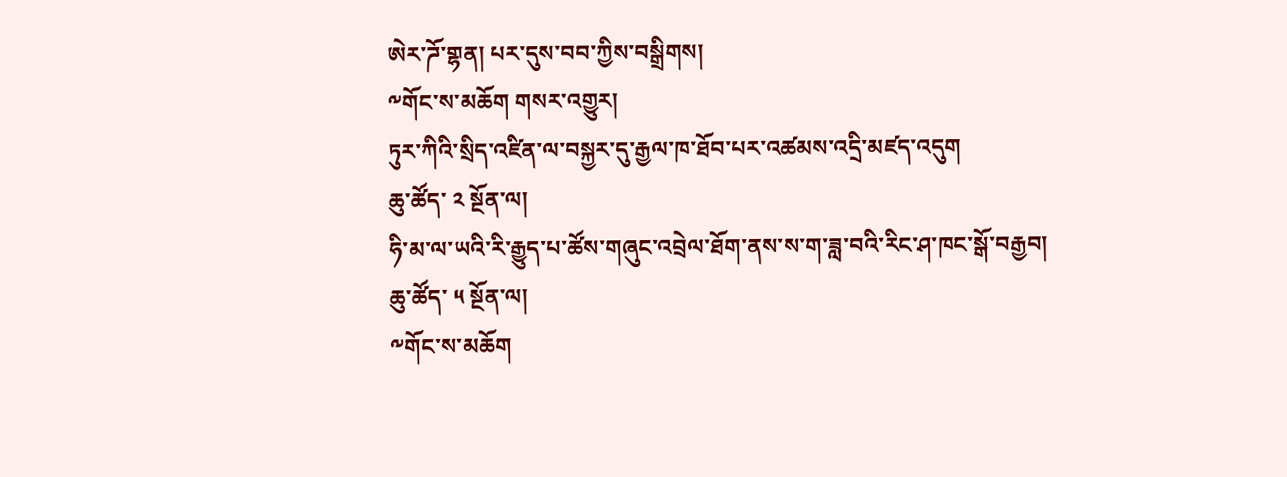ཨེར་ཌོ་གྷན། པར་དུས་བབ་ཀྱིས་བསྒྲིགས།
༸གོང་ས་མཆོག གསར་འགྱུར།
ཏུར་ཀིའི་སྲིད་འཛིན་ལ་བསྐྱར་དུ་རྒྱལ་ཁ་ཐོབ་པར་འཚམས་འདྲི་མཛད་འདུག
ཆུ་ཚོད་ ༢ སྔོན་ལ།
ཧི་མ་ལ་ཡའི་རི་རྒྱུད་པ་ཚོས་གཞུང་འབྲེལ་ཐོག་ནས་ས་ག་ཟླ་བའི་རིང་ཤ་ཁང་སྒོ་བརྒྱབ།
ཆུ་ཚོད་ ༥ སྔོན་ལ།
༸གོང་ས་མཆོག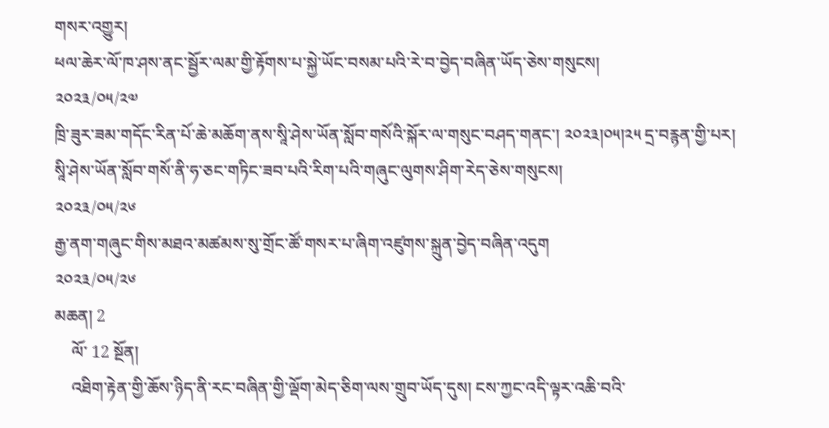གསར་འགྱུར།
ཕལ་ཆེར་ལོ་ཁ་ཤས་ནང་སྦྱོར་ལམ་གྱི་རྟོགས་པ་སྐྱེ་ཡོང་བསམ་པའི་རེ་བ་བྱེད་བཞིན་ཡོད་ཅེས་གསུངས།
༢༠༢༣/༠༥/༢༧
ཁྲི་ཟུར་ཟམ་གདོང་རིན་པོ་ཆེ་མཆོག་ནས་སཱི་ཤེས་ཡོན་སློབ་གསོའི་སྐོར་ལ་གསུང་བཤད་གནང་། ༢༠༢༣།༠༥།༢༥ དྲ་བརྙན་གྱི་པར།
སཱི་ཤེས་ཡོན་སློབ་གསོ་ནི་ཧ་ཅང་གཏིང་ཟབ་པའི་རིག་པའི་གཞུང་ལུགས་ཤིག་རེད་ཅེས་གསུངས།
༢༠༢༣/༠༥/༢༦
རྒྱ་ནག་གཞུང་གིས་མཐའ་མཚམས་སུ་གྲོང་ཚོ་གསར་པ་ཞིག་འཛུགས་སྐྲུན་བྱེད་བཞིན་འདུག
༢༠༢༣/༠༥/༢༦
མཆན། 2
    ལོ་ 12 སྔོན།
    འཐིག་རྟེན་གྱི་ཆོས་ཉིད་ནི་རང་བཞིན་གྱི་ལྡོག་མེད་ཅིག་ལས་གྲུབ་ཡོད་དུས། ངས་ཀྱང་འདི་ལྟར་འཆི་བའི་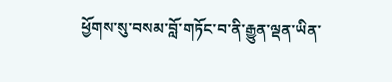ཕྱོགས་སུ་བསམ་བློ་གཏོང་བ་ནི་རྒྱུན་ལྡན་ཡིན་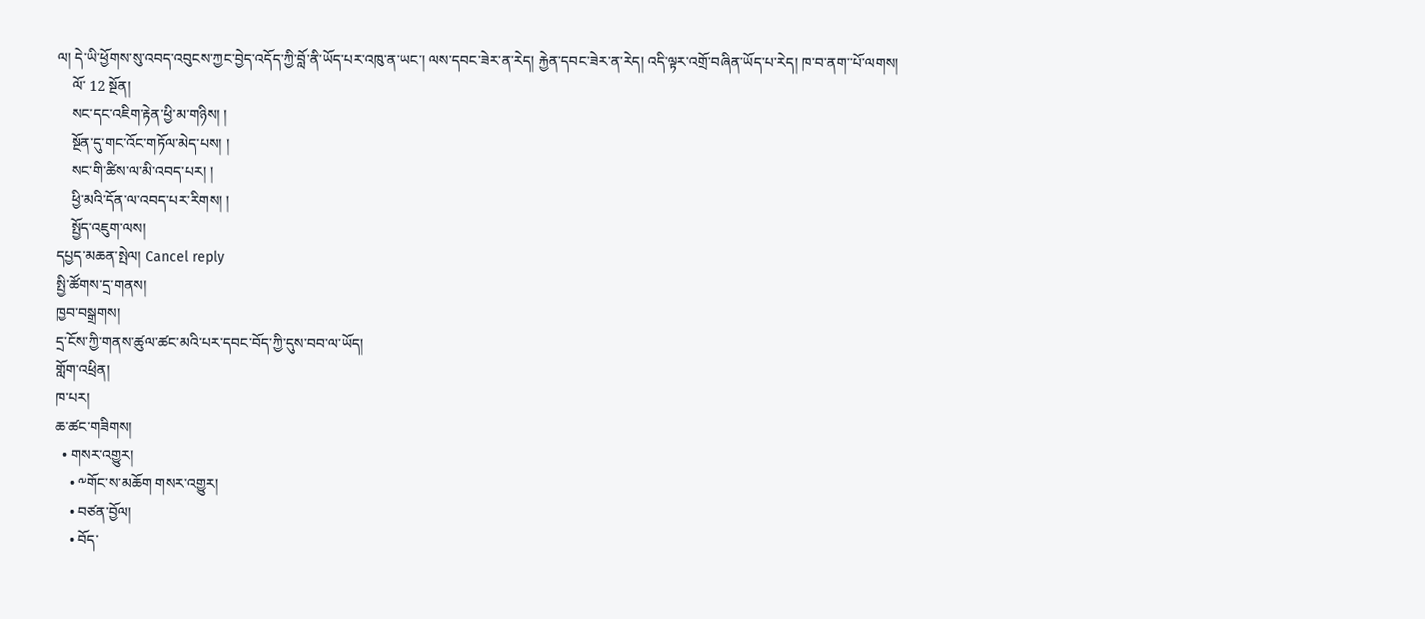ལ། དེ་ཡི་ཕྱོགས་སུ་འབད་འབུངས་ཀྱང་བྱེད་འདོད་ཀྱི་བློ་ནི་ཡོད་པར་འཁུ་ན་ཡང་། ལས་དབང་ཟེར་ན་རེད། རྐྱེན་དབང་ཟེར་ན་རེད། འདི་ལྟར་འགྲོ་བཞིན་ཡོད་པ་རེད། ཁ་བ་ནག་་པོ་ལགས།
    ལོ་ 12 སྔོན།
    སང་དང་འཇིག་རྟེན་ཕྱི་མ་གཉིས། །
    སྔོན་དུ་གང་འོང་གཏོལ་མེད་པས། །
    སང་གི་ཚིས་ལ་མི་འབད་པར། །
    ཕྱི་མའི་དོན་ལ་འབད་པར་རིགས། །
    སྤྱོད་འཇུག་ལས།
དཔྱད་མཆན་སྤེལ། Cancel reply
སྤྱི་ཚོགས་དྲ་གནས།
ཁྱབ་བསྒྲགས།
དྲ་ངོས་ཀྱི་གནས་ཚུལ་ཚང་མའི་པར་དབང་བོད་ཀྱི་དུས་བབ་ལ་ཡོད།
གློག་འཕྲིན།
ཁ་པར།
ཆ་ཚང་གཟིགས།
  • གསར་འགྱུར།
    • ༸གོང་ས་མཆོག གསར་འགྱུར།
    • བཙན་བྱོལ།
    • བོད་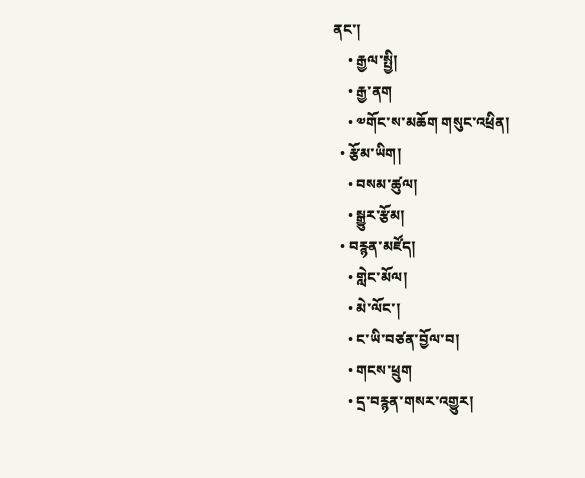ནང་།
    • རྒྱལ་སྤྱི།
    • རྒྱ་ནག
    • ༧གོང་ས་མཆོག གསུང་འཕྲིན།
  • རྩོམ་ཡིག།
    • བསམ་ཚུལ།
    • སྒྱུར་རྩོམ།
  • བརྙན་མཛོད།
    • གླེང་མོལ།
    • མེ་ལོང་།
    • ང་ཡི་བཙན་བྱོལ་བ།
    • གངས་ཕྲུག
    • དྲ་བརྙན་གསར་འགྱུར།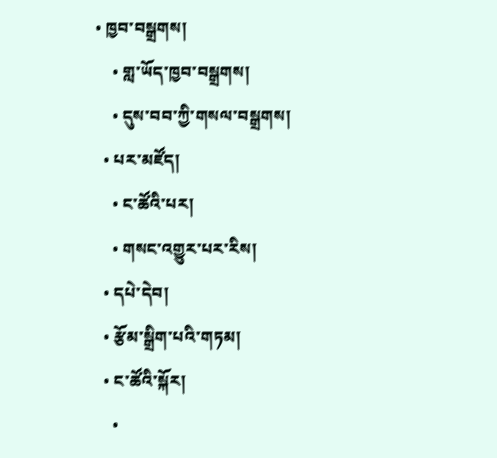• ཁྱབ་བསྒྲགས།
    • གླ་ཡོད་ཁྱབ་བསྒྲགས།
    • དུས་བབ་ཀྱི་གསལ་བསྒྲགས།
  • པར་མཛོད།
    • ང་ཚོའི་པར།
    • གསང་འགྱུར་པར་རིས།
  • དཔེ་དེབ།
  • རྩོམ་སྒྲིག་པའི་གཏམ།
  • ང་ཚོའི་སྐོར།
    •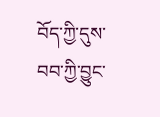བོད་ཀྱི་དུས་བབ་ཀྱི་བྱུང་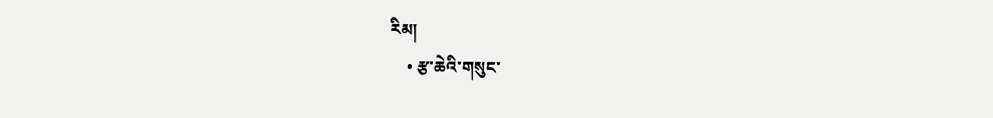རིམ།
    • རྩ་ཆེའི་གསུང་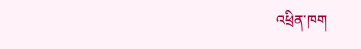འཕྲིན་ཁག